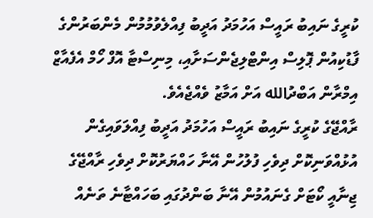ކުރީގެ ނައިބު ރައީސް އަހުމަދު އަދީބު ފިއްލެވުމުމުން މެންބަރުންގެ ފާޑުކިއުން ޕޮލިސް އިންޓްލިޖެންސަށާއި، މިނިސްޓާ އޮފް ހޯމް އެފެއާޒް އިމްރާން އަބްދުالله އަށް އަމާޒު ވެއްޖެއެވެ.
ރާއްޖޭގެ ކުރީގެ ނައިބު ރައީސް އަހުމަދު އަދީބު ފިއްލަވައިގެން އުޅުއްވަނިކޮށް ދިވެހި ފުލުހުން އޭނާ ހައްޔަރުކޮށް ދިވެހި ރާއްޖޭގެ ޖިނާއީ ކޯޓަށް ގެނައުމުން އޭނާ ބަންދުގައި ބަހައްޓާނެ ތަނެއް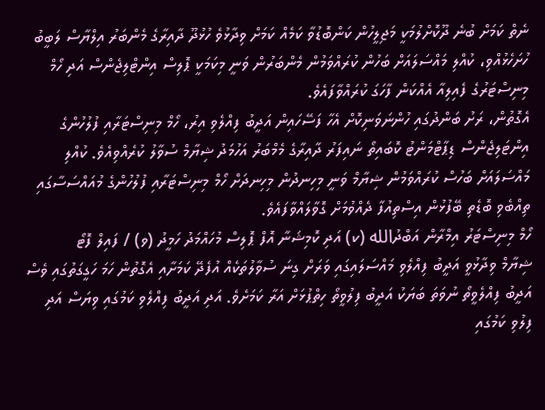ނެތް ކަމަށް ބުނެ ދޫކޮށްލުމަކީ މަޖިލީހުން ކަންބޮޑުވާ ކަމެއް ކަމަށް ވިދާޅުވެ ހުޅުދޫ ދާއިރާގެ މެންބަރު އިލްޔާސް ލަބީބު ހުށަހެޅުއްވި، ކުއްލި މައްސަލައަށް ބަހުން ކުރައްވަމުން މެންބަރުން ވަނީ މިކަމަކީ ޕޮލިސް އިންޓްލިޖެންސް އަދި ހޯމް މިނިސްޓަރުގެ ފެއިލިއާ އެއްކަން ފާހަގަ ކުރައްވާފައެވެ.
އެގޮތުން، ރަށު ބަންދުގައި ހުންނަވަނިކޮށް އެހާ ފަސޭހައިން އަދީބު ފިއްލެވި އިރު، ހޯމް މިނިސްޓަރާއި ފުލުހުންގެ އިންޓަލިޖެންސް ޑިޕާޓްމަންޓު ކޮބައިތޯ ނައިފަރު ދާއިރާގެ މެމްބަރު އަހުމަދު ޝިޔާމް ސުވާލު ކުރެއްވިއެވެ. ކުއްލި މައްސަލައަށް ބަހުސް ކުރައްވަމުން ޝިޔާމް ވަނީ މިހިނދުން މިހިނދަށް ހޯމް މިނިސްޓަރާއި ފުލުހުންގެ މުއައްސަސާގައި ތިއްބެވި ބޮޑެތި ބޭފުޅުން އިސްތިއުފާ ދެއްވުމަށް ގޮވާލައްވާފައެވެ.
ހޯމް މިނިސްޓަރު އިމްރާން އަބްދުالله (ކ) އަދި ކޮމިޝަނާ އޮފް ޕޮލިސް މުހައްމަދު ހަމީދު (ވ) / ފައިލް ފޮޓޯ
ޝިޔާމް ވިދާޅުވީ އަދީބު ފިއްލެވި މައްސަލައިގައި ވަރަށް ގިނަ ސުވާލުތަކެއް އުފެދޭ ކަމަށާއި އެގޮތުން ހަމަ ހަގީގަތުގައި ވެސް އަދީބު ފިއްލެވީތޯ ނުވަތަ ބަޔަކު އަދީބު ފިލުވީތޯ ހިތްޕުޅަށް އަރާ ކަމަށެވެ. އަދި އަދީބު ފިއްލެވި ކަމުގައި ވިޔަސް އަދި ފިލުވި ކަމުގައި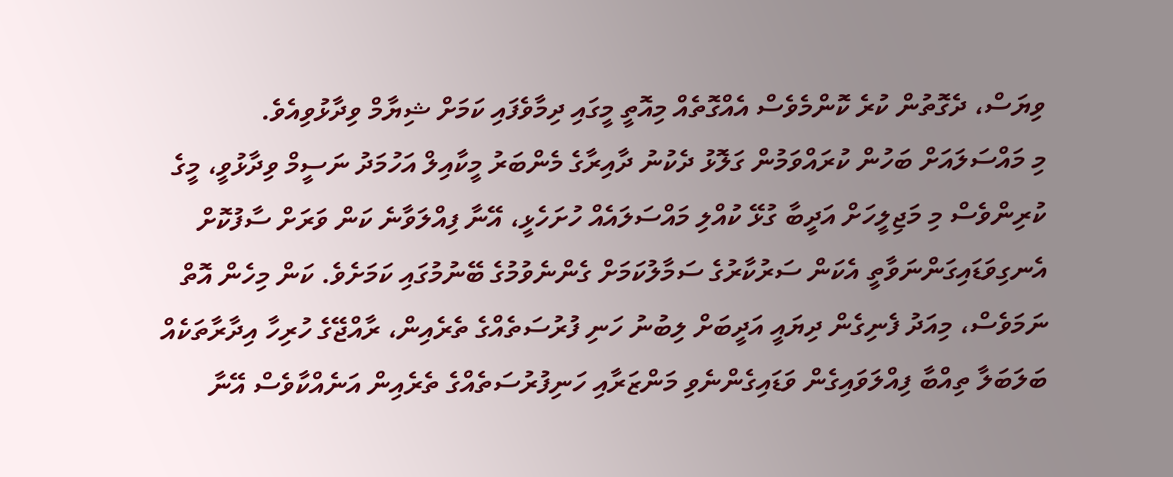ވިޔަސް، ދެގޮތުން ކުރެ ކޮންމެވެސް އެއްގޮތެއް މިއޮތީ މީގައި ދިމާވެފައި ކަމަށް ޝިޔާމް ވިދާޅުވިއެވެ.
މި މައްސަލައަށް ބަހުން ކުރައްވަމުން ގަލޮޅު ދެކުނު ދާއިރާގެ މެންބަރު މީކާއިލް އަހުމަދު ނަސީމް ވިދާޅުވީ، މީގެ ކުރިންވެސް މި މަޖިލީހަށް އަދީބާ ގުޅޭ ކުއްލި މައްސަލައެއް ހުށަހެޅީ، އޭނާ ފިއްލަވާނެ ކަން ވަރަށް ސާފުކޮށް އެނގިވަޑައިގަންނަވާތީ އެކަން ސަރުކާރުގެ ސަމާލުކަމަށް ގެންނެވުމުގެ ބޭނުމުގައި ކަމަށެވެ. ކަން މިހެން އޮތް ނަމަވެސް، މިއަދު ފެނިގެން ދިޔައީ އަދީބަށް ލިބުނު ހަނި ފުރުސަތެއްގެ ތެރެއިން، ރާއްޖޭގެ ހުރިހާ އިދާރާތަކެއް ބަލަބަލާ ތިއްބާ ފިއްލަވައިގެން ވަޑައިގެންނެވި މަންޒަރާއި ހަނިފުރުސަތެއްގެ ތެރެއިން އަނެއްކާވެސް އޭނާ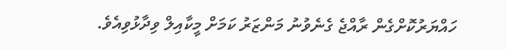ހައްޔަރުކޮށްގެން ރާއްޖެ ގެނެވުނު މަންޒަރު ކަމަށް މީކާއިލް ވިދާޅުވިއެވެ.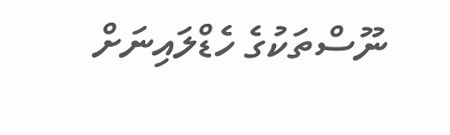ނޫސްތަކުގެ ހެޑްލައިނަށް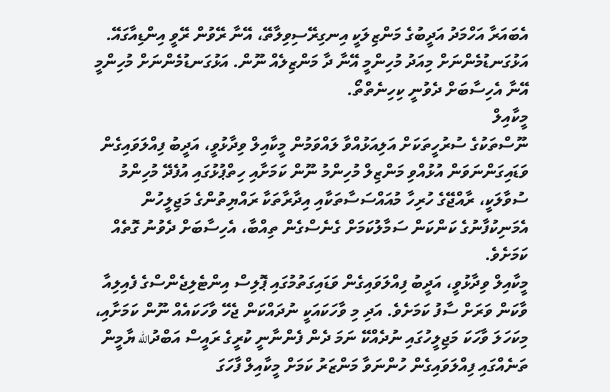އެބައަރާ އަހްމަދު އަދީބުގެ މަންޒިލަކީ އިނގިރޭސިވިލާތޭ، އޭނާ ރޭވުން ރޭވީ އިންޑިއާގައޭ. އަޅުގަނޑުމެންނަށް މިއަދު މުހިންމީ އޭނާ ދާ މަންޒިލެއް ނޫން. އަޅުގަނޑުމެންނަށް މުހިންމީ އޭނާ އެހިސާބަށް ދެވުނީ ކިހިނެތްތޯ.
މީކާއިލް
ނޫސްތަކުގެ ސުރުހީތަކަށް އަލިއަޅުއްވާ ލައްވަމުން މީކާއިލް ވިދާޅުވީ، އަދީބު ފިއްލަވައިގެން ވަޑައިގަންނަވަން އުޅުއްވި މަންޒިލް މުހިންމު ނޫން ކަމަށާއި ހިތްޕުޅުގައި އުފެދޭ މުހިންމު ސުވާލަކީ، ރާއްޖޭގެ ހުރިހާ މުއައްސަސާތަކާއި އިދާރާތަކާ ރައްޔިތުންގެ މަޖިލީހުން އެމަނިކުފާނުގެ ކަންކަން ސަމާލުކަމަށް ގެނެސްގެން ތިއްބާ، އެހިސާބަށް ދެވުނު ގޮތެއް ކަމަށެވެ.
މީކާއިލް ވިދާޅުވީ، އަދީބު ފިއްލަވައިގެން ވަޑައިގަތުމުގައި ޕޮލިސް އިންޓެލިޖެންސްގެ ފެއިލިއާ ވާކަން ވަރަށް ސާފު ކަމަށެވެ. އަދި މި ވާހަކައަކީ ނުދައްކަން ޖެހޭ ވާހަކައެއް ނޫން ކަމަށާއި، މިކަހަލަ ވާހަކަ މަޖިލީހުގައި ނުދެއްކޭ ނަމަ ދެން ފެންނާނީ ކުރީގެ ރައީސް އަބްދުالله ޔާމީން ތަނެއްގައި ފިއްލަވައިގެން ހުންނަވާ މަންޒަރު ކަމަށް މީކާއިލް ފާހަގަ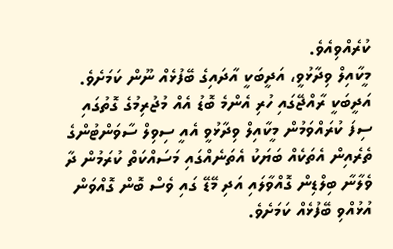ކުރެއްވިއެވެ.
މީކާއިލް ވިދާޅުވީ، އަދީބަކީ އާދައިގެ ބޭފުޅެއް ނޫން ކަމަށެވެ. އަދީބަކީ ރާއްޖޭގައި ހުރި އެންމެ ބޮޑު އެއް މުޖުރިމުގެ ގޮތުގައި ސިފަ ކުރައްވަމުން މީކާއިލް ވިދާޅުވީ އެއީ ސިވިލް ސާވަންޓުންގެ ތެރެއިން އެތަކެއް ބަޔަކު އެތަނެއްގައި މަސައްކަތް ކުރަމުން ދާ ވެލާނާ ބިލްޑިން ގޮއްވާލައި އަދި މޭޑޭ ގައި ވެސް ބޮން ގޮއްވަން އުޅުއްވި ބޭފުޅެއް ކަމަށެވެ.